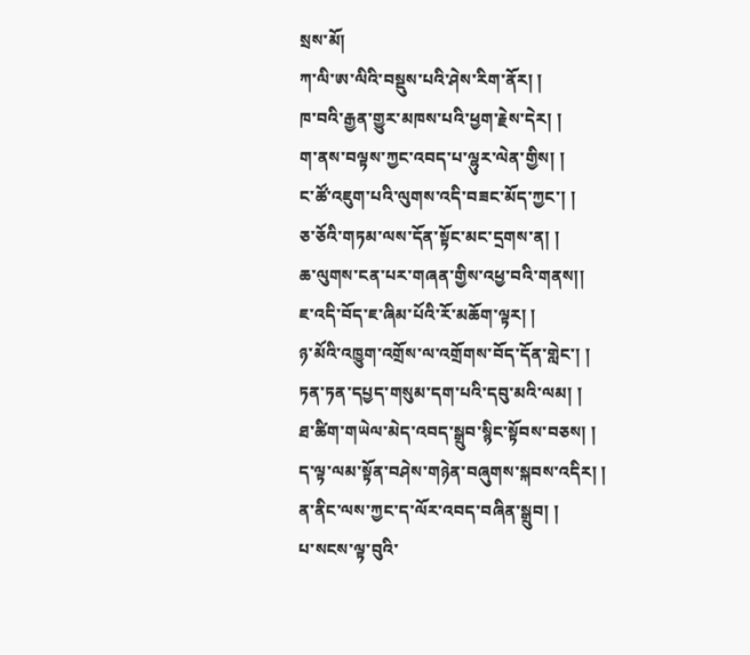སྲས་མོ།
ཀ་ལི་ཨ་ལིའི་བསྡུས་པའི་ཤེས་རིག་ནོར། །
ཁ་བའི་རྒྱན་གྱུར་མཁས་པའི་ཕྱག་རྗེས་དེར། །
ག་ནས་བལྟས་ཀྱང་འབད་པ་ལྷུར་ལེན་གྱིས། །
ང་ཚོ་འཇུག་པའི་ལུགས་འདི་བཟང་མོད་ཀྱང་། །
ཅ་ཅོའི་གཏམ་ལས་དོན་སྟོང་མང་དྲགས་ན། །
ཆ་ལུགས་ངན་པར་གཞན་གྱིས་འཕྱ་བའི་གནས།།
ཇ་འདི་བོད་ཇ་ཞིམ་པོའི་རོ་མཆོག་ལྟར། །
ཉ་མོའི་འཁྱུག་འགྲོས་ལ་འགྲོགས་བོད་དོན་གླེང་། །
ཏན་ཏན་དཔྱད་གསུམ་དག་པའི་དབུ་མའི་ལམ། །
ཐ་ཚིག་གཡེལ་མེད་འབད་སྒྲུབ་སྙིང་སྟོབས་བཅས། །
ད་ལྟ་ལམ་སྟོན་བཤེས་གཉེན་བཞུགས་སྐབས་འདིར། །
ན་ནིང་ལས་ཀྱང་ད་ལོར་འབད་བཞིན་སྒྲུབ། །
པ་སངས་ལྟ་བུའི་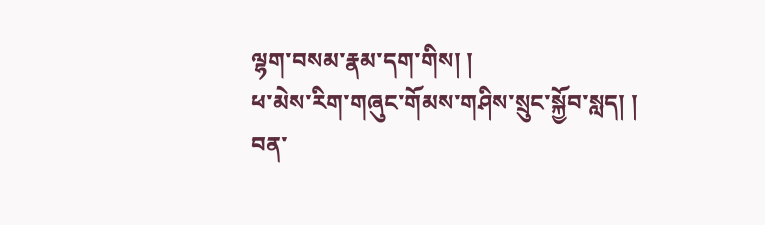ལྷག་བསམ་རྣམ་དག་གིས། །
ཕ་མེས་རིག་གཞུང་གོམས་གཤིས་སྲུང་སྐྱོབ་སླད། །
བན་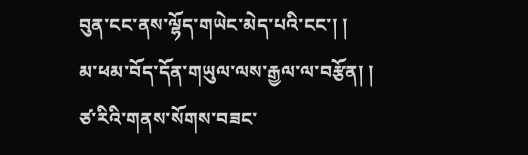བུན་ངང་ནས་ལྷོད་གཡེང་མེད་པའི་ངང་། །
མ་ཕམ་བོད་དོན་གཡུལ་ལས་རྒྱལ་ལ་བརྩོན། །
ཙ་རིའི་གནས་སོགས་བཟང་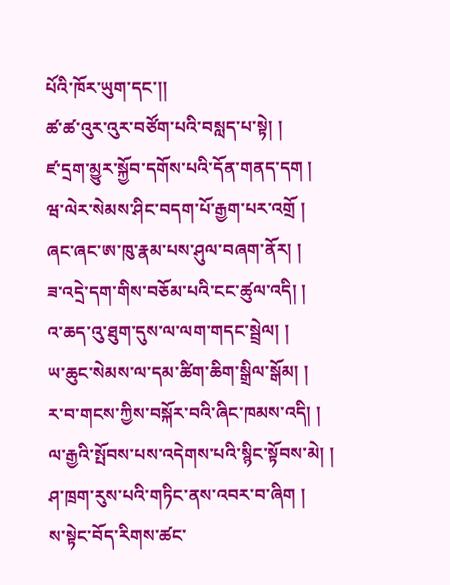པོའི་ཁོར་ཡུག་དང་།།
ཚ་ཚ་འུར་འུར་བཙོག་པའི་བསླད་པ་སྟེ། །
ཛ་དྲག་མྱུར་སྐྱོབ་དགོས་པའི་དོན་གནད་དག །
ཝ་ལེར་སེམས་ཤིང་བདག་པོ་རྒྱག་པར་འགྲོ །
ཞང་ཞང་ཨ་ཁུ་རྣམ་པས་ཤུལ་བཞག་ནོར། །
ཟ་འདྲེ་དག་གིས་བཅོམ་པའི་ངང་ཚུལ་འདི། །
འ་ཆད་འུ་ཐུག་དུས་ལ་ལག་གདང་སྦྲེལ། །
ཡ་ཆུང་སེམས་ལ་དམ་ཚིག་ཆིག་སྒྲིལ་སྒོམ། །
ར་བ་གངས་ཀྱིས་བསྐོར་བའི་ཞིང་ཁམས་འདི། །
ལ་རྒྱའི་སྤོབས་པས་འདེགས་པའི་སྙིང་སྟོབས་མེ། །
ཤ་ཁྲག་རུས་པའི་གཏིང་ནས་འབར་བ་ཞིག །
ས་སྟེང་བོད་རིགས་ཚང་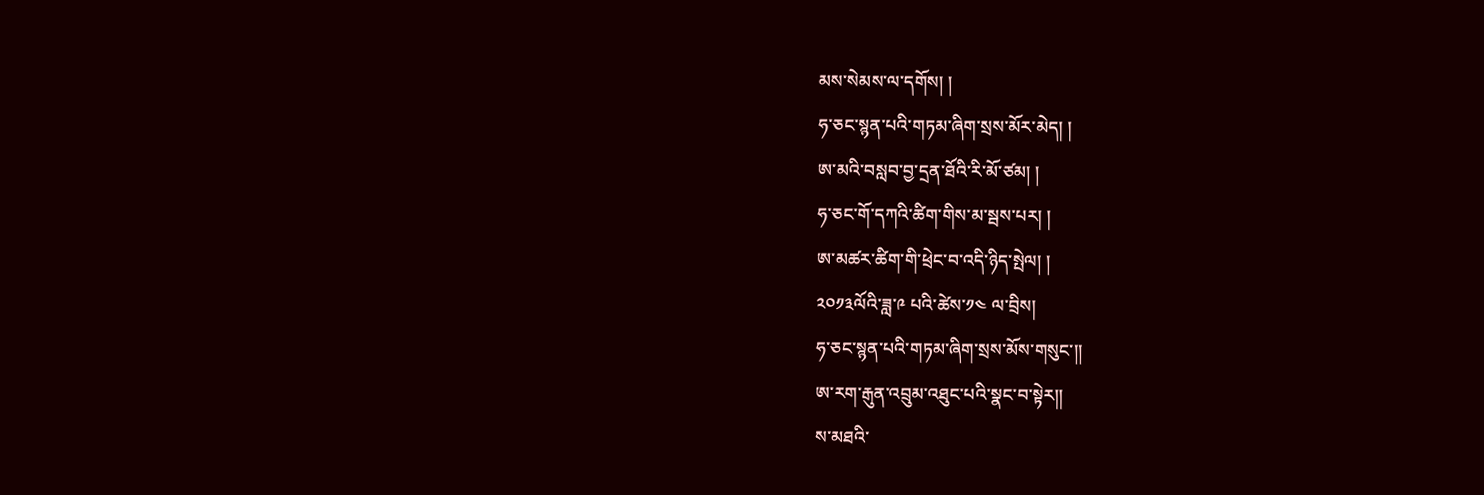མས་སེམས་ལ་དགོས། །
ཧ་ཅང་སྙན་པའི་གཏམ་ཞིག་སྲས་མོར་མེད། །
ཨ་མའི་བསླབ་བྱ་དྲན་ཐོའི་རི་མོ་ཙམ། །
ཧ་ཅང་གོ་དཀའི་ཚིག་གིས་མ་སྦས་པར། །
ཨ་མཚར་ཚིག་གི་ཕྲེང་བ་འདི་ཉིད་སྤེལ། །
༢༠༡༣ལོའི་ཟླ་༩ པའི་ཚེས་༡༤ ལ་བྲིས།
ཧ་ཅང་སྙན་པའི་གཏམ་ཞིག་སྲས་མོས་གསུང་།།
ཨ་རག་རྒུན་འབྲུམ་འཐུང་པའི་སྣང་བ་སྟེར།།
ས་མཐའི་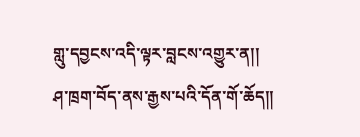གླུ་དབྱངས་འདི་ལྟར་བླངས་འགྱུར་ན།།
ཤ་ཁྲག་བོད་ནས་རྒྱས་པའི་དོན་གོ་ཆོད།།